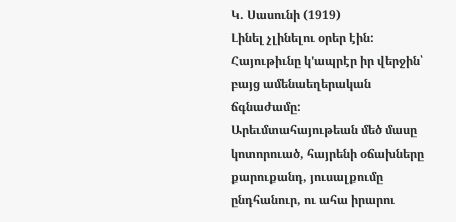Կ. Սասունի (1919)
Լինել չլինելու օրեր էին:
Հայութիւնը կ'ապրէր իր վերջին՝ բայց ամենաեղերական ճգնաժամը:
Արեւմտահայութեան մեծ մասը կոտորուած, հայրենի օճախները քարուքանդ, յուսալքումը ընդհանուր, ու ահա իրարու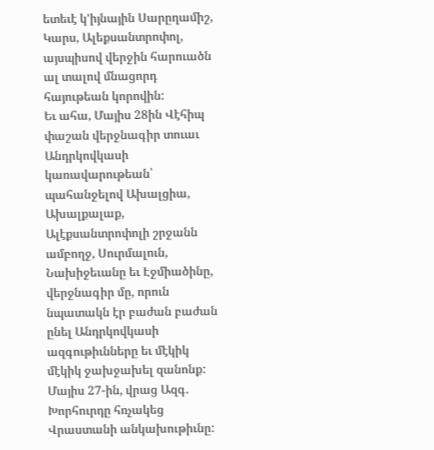ետեւէ կ'իյնային Սարըղամիշ, Կարս, Ալեքսանտրոփոլ, այսպիսով վերջին հարուածն ալ տալով մնացորդ հայութեան կորովին:
Եւ ահա, Մայիս 28ին Վէհիպ փաշան վերջնագիր տուաւ Անդրկովկասի կառավարութեան՝ պահանջելով Ախալցիա, Ախալքալաք, Ալէքսանտրոփոլի շրջանն ամբողջ, Սուրմալուն, Նախիջեւանը եւ Էջմիածինը, վերջնագիր մը, որուն նպատակն էր բաժան բաժան ընել Անդրկովկասի ազգութիւնները եւ մէկիկ մէկիկ ջախջախել զանոնք:
Մայիս 27-ին, վրաց Ազգ. Խորհուրդը հռչակեց Վրաստանի անկախութիւնը: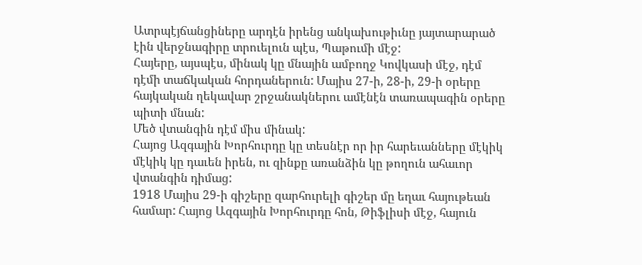Ատրպէյճանցիները արդէն իրենց անկախութիւնը յայտարարած էին վերջնագիրը տրուելուն պէս, Պաթումի մէջ:
Հայերը, այսպէս, մինակ կը մնային ամբողջ Կովկասի մէջ, դէմ դէմի տաճկական հորդաներուն: Մայիս 27-ի, 28-ի, 29-ի օրերը հայկական ղեկավար շրջանակներու ամէնէն տառապագին օրերը պիտի մնան:
Մեծ վտանգին դէմ միս մինակ:
Հայոց Ազգային Խորհուրդը կը տեսնէր որ իր հարեւանները մէկիկ մէկիկ կը դաւեն իրեն, ու զինքը առանձին կը թողուն ահաւոր վտանգին դիմաց:
1918 Մայիս 29-ի գիշերը զարհուրելի գիշեր մը եղաւ հայութեան համար: Հայոց Ազգային Խորհուրդը հոն, Թիֆլիսի մէջ, հայուն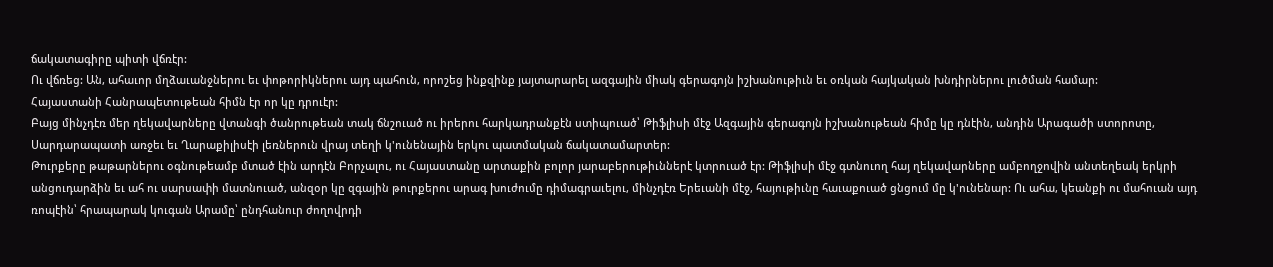ճակատագիրը պիտի վճռէր:
Ու վճռեց: Ան, ահաւոր մղձաւանջներու եւ փոթորիկներու այդ պահուն, որոշեց ինքզինք յայտարարել ազգային միակ գերագոյն իշխանութիւն եւ օռկան հայկական խնդիրներու լուծման համար:
Հայաստանի Հանրապետութեան հիմն էր որ կը դրուէր:
Բայց մինչդէռ մեր ղեկավարները վտանգի ծանրութեան տակ ճնշուած ու իրերու հարկադրանքէն ստիպուած՝ Թիֆլիսի մէջ Ազգային գերագոյն իշխանութեան հիմը կը դնէին, անդին Արագածի ստորոտը, Սարդարապատի առջեւ եւ Ղարաքիլիսէի լեռներուն վրայ տեղի կ'ունենային երկու պատմական ճակատամարտեր:
Թուրքերը թաթարներու օգնութեամբ մտած էին արդէն Բորչալու, ու Հայաստանը արտաքին բոլոր յարաբերութիւններէ կտրուած էր: Թիֆլիսի մէջ գտնուող հայ ղեկավարները ամբողջովին անտեղեակ երկրի անցուդարձին եւ ահ ու սարսափի մատնուած, անզօր կը զգային թուրքերու արագ խուժումը դիմագրաւելու, մինչդէռ Երեւանի մէջ, հայութիւնը հաւաքուած ցնցում մը կ'ունենար: Ու ահա, կեանքի ու մահուան այդ ռոպէին՝ հրապարակ կուգան Արամը՝ ընդհանուր ժողովրդի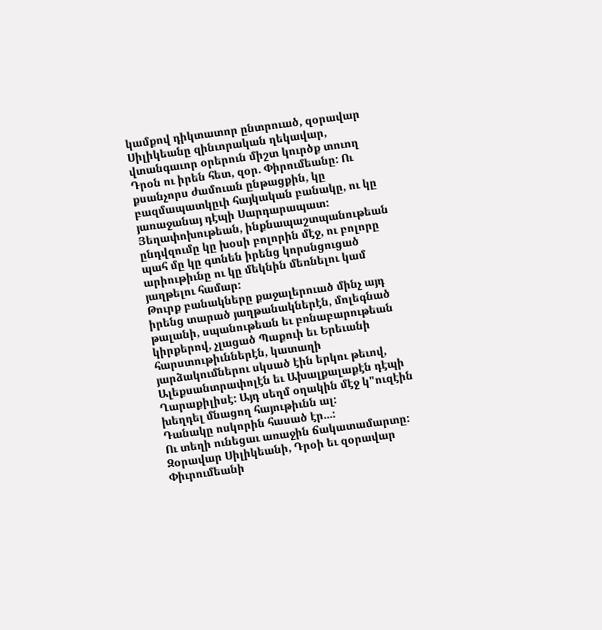կամքով դիկտատոր ընտրուած, զօրավար Սիլիկեանը զինւորական ղեկավար, վտանգաւոր օրերուն միշտ կուրծք տուող Դրօն ու իրեն հետ, զօր. Փիրումեանը: Ու քսանչորս ժամուան ընթացքին, կը բազմապատկըւի հայկական բանակը, ու կը յառաջանայ դէպի Սարդարապատ:
Յեղափոխութեան, ինքնապաշտպանութեան ընդվզումը կը խօսի բոլորին մէջ, ու բոլորը պահ մը կը գտնեն իրենց կորսնցուցած արիութիւնը ու կը մեկնին մեռնելու կամ յաղթելու համար:
Թուրք բանակները քաջալերուած մինչ այդ իրենց տարած յաղթանակներէն, մոլեգնած թալանի, սպանութեան եւ բռնաբարութեան կիրքերով, չլացած Պաքուի եւ Երեւանի հարստութիւններէն, կատաղի յարձակումներու սկսած էին երկու թեւով, Ալեքսանտրափոլէն եւ Ախալքալաքէն դէպի Ղարաքիլիսէ: Այդ սեղմ օղակին մէջ կ"ուզէին խեղդել մնացող հայութիւնն ալ:
Դանակը ոսկորին հասած էր...:
Ու տեղի ունեցաւ առաջին ճակատամարտը:
Զօրավար Սիլիկեանի, Դրօի եւ զօրավար Փիւրումեանի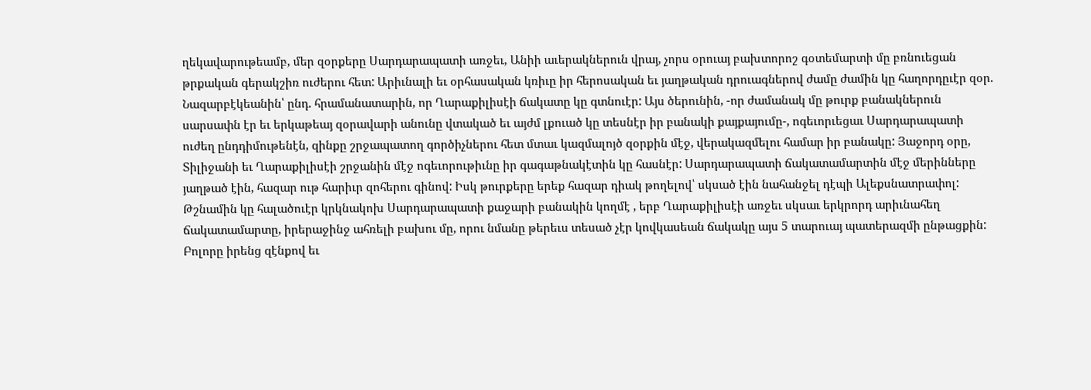ղեկավարութեամբ, մեր զօրքերը Սարդարապատի առջեւ, Անիի աւերակներուն վրայ, չորս օրուայ բախտորոշ գօտեմարտի մը բռնուեցան թրքական գերակշիռ ուժերու հետ: Արիւնալի եւ օրհասական կռիւը իր հերոսական եւ յաղթական դրուագներով ժամը ժամին կը հաղորդըւէր զօր. Նազարբէկեանին՝ ընդ. հրամանատարին, որ Ղարաքիլիսէի ճակատը կը գտնուէր: Այս ծերունին, -որ ժամանակ մը թուրք բանակներուն սարսափն էր եւ երկաթեայ զօրավարի անունը վտակած եւ այժմ լքուած կը տեսնէր իր բանակի քայքայումը-, ոգեւորւեցաւ Սարդարապատի ուժեղ ընդդիմութենէն, զինքը շրջապատող գործիչներու հետ մտաւ կազմալոյծ զօրքին մէջ, վերակազմելու համար իր բանակը: Յաջորդ օրը, Տիլիջանի եւ Ղարաքիլիսէի շրջանին մէջ ոգեւորութիւնը իր գագաթնակէտին կը հասնէր: Սարդարապատի ճակատամարտին մէջ մերինները յաղթած էին, հազար ութ հարիւր զոհերու գինով: Իսկ թուրքերը երեք հազար դիակ թողելով՝ սկսած էին նահանջել դէպի Ալեքսնատրափոլ: Թշնամին կը հալածուէր կրկնակոխ Սարդարապատի քաջարի բանակին կողմէ , երբ Ղարաքիլիսէի առջեւ սկսաւ երկրորդ արիւնահեղ ճակատամարտը, իրերաջինջ ահռելի բախու մը, որու նմանը թերեւս տեսած չէր կովկասեան ճակակը այս 5 տարուայ պատերազմի ընթացքին:
Բոլորը իրենց զէնքով եւ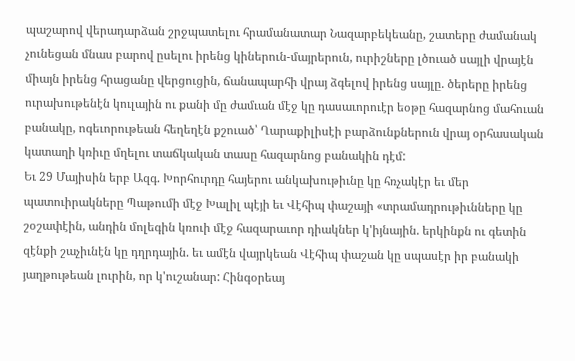պաշարով վերադարձան շրջպատելու հրամանատար Նազարբեկեանը, շատերը ժամանակ չունեցան մնաս բարով ըսելու իրենց կիներուն-մայրերուն, ուրիշները լծուած սայլի վրայէն միայն իրենց հրացանը վերցուցին, ճանապարհի վրայ ձգելով իրենց սայլը. ծերերը իրենց ուրախութենէն կուլային ու քանի մը ժամւան մէջ կը դասաւորուէր եօթը հազարնոց մահուան բանակը, ոգեւորութեան հեղեղէն քշուած՝ Ղարաքիլիսէի բարձունքներուն վրայ օրհասական կատաղի կռիւը մղելու տաճկական տասը հազարնոց բանակին դէմ:
Եւ 29 Մայիսին երբ Ազգ. Խորհուրդը հայերու անկախութիւնը կը հռչակէր եւ մեր պատուիրակները Պաթումի մէջ Խալիլ պէյի եւ Վէհիպ փաշայի «տրամադրութիւնները կը շօշափէին, անդին մոլեգին կռուի մէջ հազարաւոր դիակներ կ'իյնային. երկինքն ու գետին զէնքի շաչիւնէն կը դղրդային. եւ ամէն վայրկեան Վէհիպ փաշան կը սպասէր իր բանակի յաղթութեան լուրին, որ կ'ուշանար: Հինգօրեայ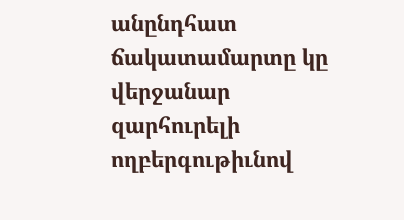անընդհատ ճակատամարտը կը վերջանար զարհուրելի ողբերգութիւնով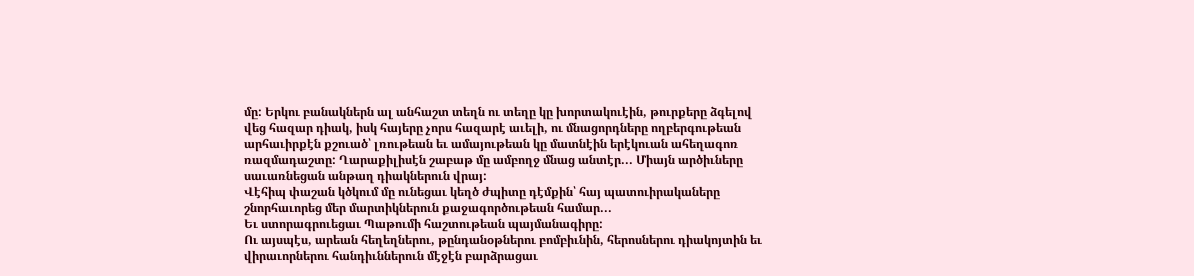մը: Երկու բանակներն ալ անհաշտ տեղն ու տեղը կը խորտակուէին, թուրքերը ձգելով վեց հազար դիակ, իսկ հայերը չորս հազարէ աւելի, ու մնացորդները ողբերգութեան արհաւիրքէն քշուած՝ լռութեան եւ ամայութեան կը մատնէին երէկուան ահեղագոռ ռազմադաշտը: Ղարաքիլիսէն շաբաթ մը ամբողջ մնաց անտէր... Միայն արծիւները սաւառնեցան անթաղ դիակներուն վրայ:
Վէհիպ փաշան կծկում մը ունեցաւ կեղծ ժպիտը դէմքին՝ հայ պատուիրակաները շնորհաւորեց մեր մարտիկներուն քաջագործութեան համար...
Եւ ստորագրուեցաւ Պաթումի հաշտութեան պայմանագիրը:
Ու այսպէս, արեան հեղեղներու, թընդանօթներու բոմբիւնին, հերոսներու դիակոյտին եւ վիրաւորներու հանդիւններուն մէջէն բարձրացաւ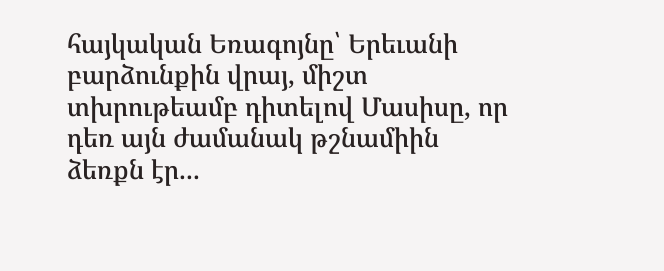հայկական Եռագոյնը՝ Երեւանի բարձունքին վրայ, միշտ տխրութեամբ դիտելով Մասիսը, որ դեռ այն ժամանակ թշնամիին ձեռքն էր...